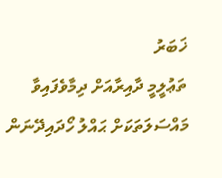ޚަބަރު
ތަޢުލީމީ ދާއިރާއަށް ދިމާވެފައިވާ މައްސަލަތަކަށް ޙައްލު ހޯދައިދޭނަން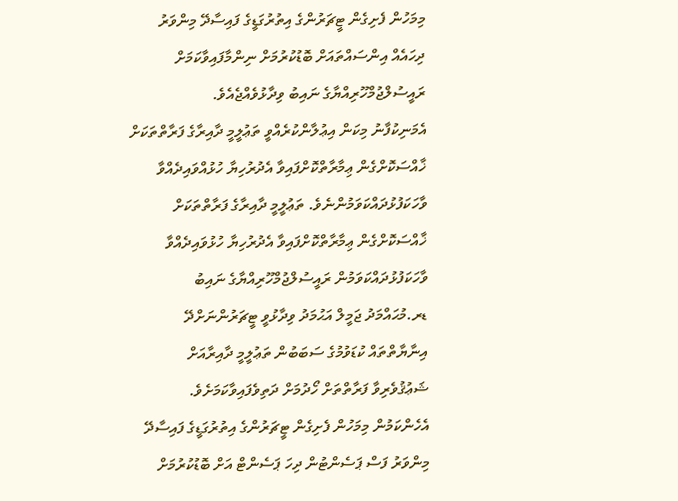މިމަހުން ފެށިގެން ޓީޗަރުންގެ އިތުރުގަޑީގެ ފައިސާދޭ މިންވަރު ދިހައެއް އިންސައްތައަށް ބޮޑުކުރުމަށް ނިންމާފައިވާކަމަށް ރައީސުލްޖުމްހޫރިއްޔާގެ ނައިބު ވިދާޅުވެއްޖެއެވެ.
އެމަނިކުފާނު މިކަން އިޢުލާންކުރެއްވީ ތަޢުލީމީ ދާއިރާގެ ފަރާތްތަކަށް ޚާއްސަކޮށްގެން ޢިމާރާތްކޮށްފައިވާ އެދުރުހިޔާ ހުޅުއްވައިދެއްވާ ވާހަކަފުޅުދައްކަވަމުންނެވެ. ތަޢުލީމީ ދާއިރާގެ ފަރާތްތަކަށް ޚާއްސަކޮށްގެން ޢިމާރާތްކޮށްފައިވާ އެދުރުހިޔާ ހުޅުވައިދެއްވާ ވާހަކަފުޅުދައްކަވަމުން ރައީސުލްޖުމްހޫރިއްޔާގެ ނައިބު ޑރ.މުޙައްމަދު ޖަމީލް އަޙުމަދު ވިދާޅުވީ ޓީޗަރުންނަށްދޭ އިނާޔާތްތައް ކުޑަވުމުގެ ސަބަބުން ތަޢުލީމީ ދާއިރާއަށް ޝަޢުޤުވެރިވާ ފަރާތްތަށް ހޯދުމަށް ދަތިވެފައިވާކަމަށެވެ. އެހެންކަމުން މިމަހުން ފެށިގެން ޓީޗަރުންގެ އިތުރުގަޑީގެ ފައިސާދޭ މިންވަރު ފަސް ޕަސެންޓުން ދިހަ ޕަސެންޓް އަށް ބޮޑުކުރުމަށް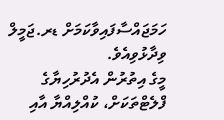ހަމަޖައްސާފައިވާކަމަށް ޑރ.ޖަމީލް ވިދާޅުވިއެވެ.
މީގެ އިތުރުން އެދުރުހިޔާގެ ފްލެޓްތަކަށް، ކުއްލިއްޔާ އާއި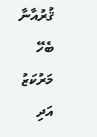ޤުރުއާނާ ބެހޭ މަރުކަޒު އަދި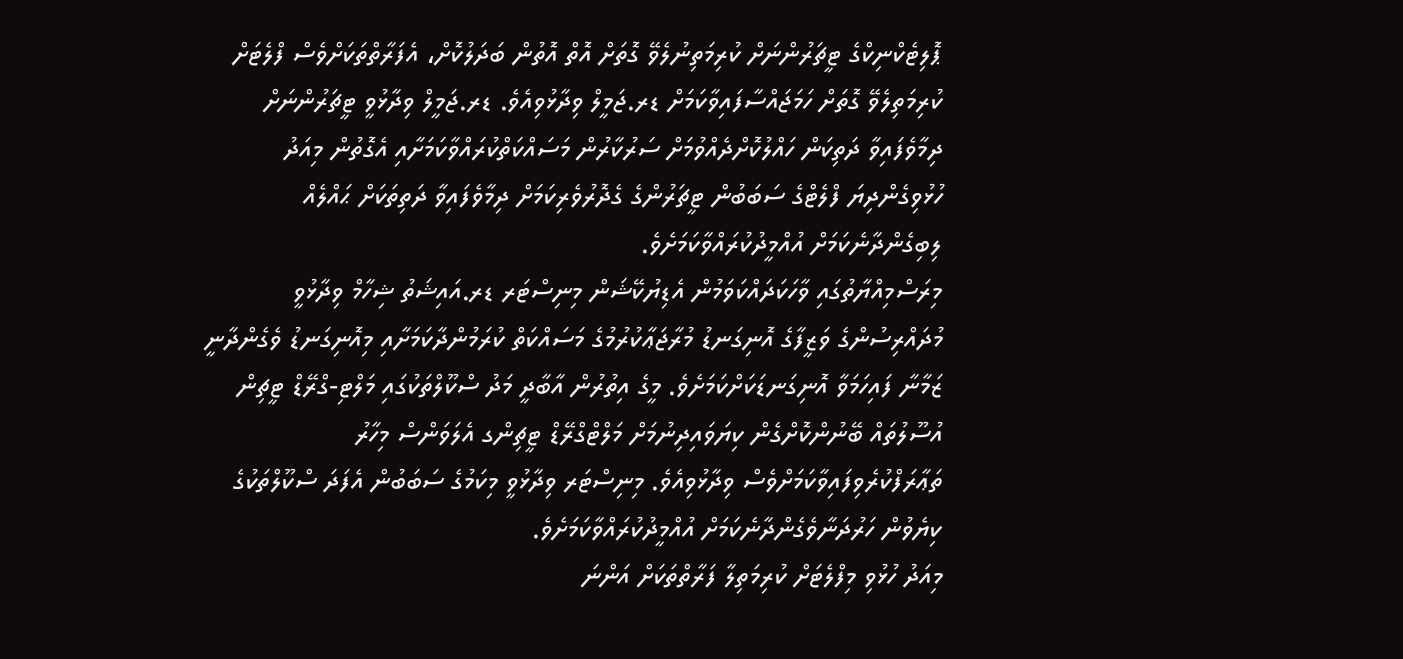ޕޮލިޓެކްނިކްގެ ޓީޗަރުންނަށް ކުރިމަތިނުލެވޭ ގޮތަށް އޮތް އޮތުން ބަދަލުކޮށް، އެފަރާތްތަކަށްވެސް ފްލެޓަށް ކުރިމަތިލެވޭ ގޮތަށް ހަމަޖައްސާފައިވާކަމަށް ޑރ.ޖަމީލް ވިދާޅުވިއެވެ. ޑރ.ޖަމީލް ވިދާޅުވީ ޓީޗަރުންނަށް ދިމާވެފައިވާ ދަތިކަން ހައްލުކޮށްދެއްވުމަށް ސަރުކާރުން މަސައްކަތްކުރައްވާކަމަށާއި އެގޮތުން މިއަދު ހުޅުވިގެންދިޔަ ފްލެޓްގެ ސަބަބުން ޓީޗަރުންގެ ގެދޮރުވެރިކަމަށް ދިމާވެފައިވާ ދަތިތަކަށް ޙައްލެއް ލިބިގެންދާނެކަމަށް އުއްމީދުކުރައްވާކަމަށެވެ.
މިރަސްމިއްޔާތުގައި ވާހަކަދައްކަވަމުން އެޑިޔުކޭޝަން މިނިސްޓަރ ޑރ.އައިޝަތު ޝިހާމް ވިދާޅުވީ މުދައްރިސުންގެ ވަޒީފާގެ އޮނިގަނޑު މުރާޖަޢާކުރުމުގެ މަސައްކަތް ކުރަމުންދާކަމަށާއި މިއޮނިގަނޑު ވެގެންދާނީ ޒަމާނާ ފައިހަމަވާ އޮނިގަނޑަކަށްކަމަށެވެ. މީގެ އިތުރުން އާބާދީ މަދު ސްކޫލްތަކުގައި މަލްޓި-ގްރޭޑް ޓީޗިން އުސޫލުތައް ބޭނުންކޮށްގެން ކިޔަވައިދިނުމަށް މަލްޓްގްރޭޑް ޓީޗިންގ އެލަވަންސް މިހާރު ތަޢާރަފްކުރެވިފައިވާކަމަށްވެސް ވިދާޅުވިއެވެ. މިނިސްޓަރ ވިދާޅުވީ މިކަމުގެ ސަބަބުން އެފަދަ ސްކޫލްތަކުގެ ކިޔެވުން ހަރުދަނާވެގެންދާނެކަމަށް އުއްމީދުކުރައްވާކަމަށެވެ.
މިއަދު ހުޅުވި މިފްލެޓަށް ކުރިމަތިލާ ފަރާތްތަކަށް އަންނަ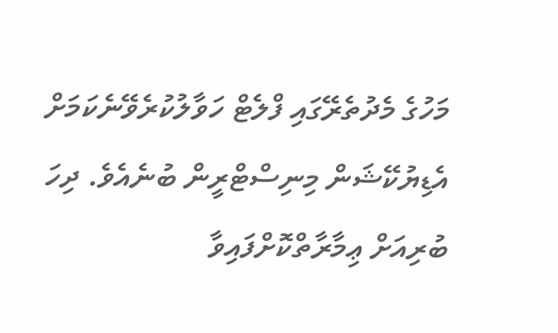މަހުގެ މެދުތެރޭގައި ފްލެޓް ހަވާލުކުރެވޭނެކަމަށް އެޑިޔުކޭޝަން މިނިސްޓްރީން ބުނެއެވެ. ދިހަ ބުރިއަށް ޢިމާރާތްކޮށްފައިވާ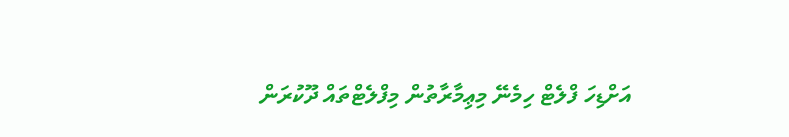އަށްޑިހަ ފްލެޓް ހިމެނޭ މިޢިމާރާތުން މިފްލެޓްތައް ދޫކުރަން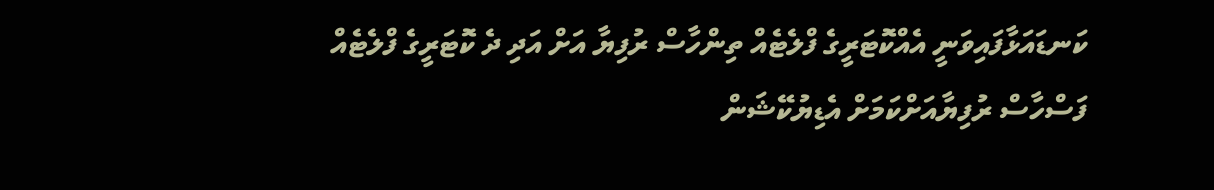ކަނޑައަޅާފައިވަނީ އެއްކޮޓަރީގެ ފްލެޓެއް ތިންހާސް ރުފިޔާ އަށް އަދި ދެ ކޮޓަރީގެ ފްލެޓެއް ފަސްހާސް ރުފިޔާއަށްކަމަށް އެޑިޔުކޭޝަން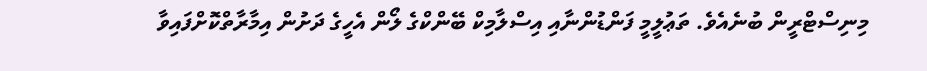މިނިސްޓްރީން ބުނެއެވެ. ތަޢުލީމީ ފަންޑުންނާއި އިސްލާމިކް ބޭންކްގެ ލޯން އެހީގެ ދަށުން އިމާރާތްކޮށްފައިވާ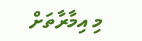މި އިމާރާތަށް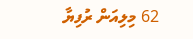62 މިލިއަން ރުފިޔާ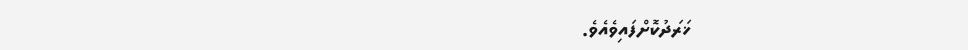ޚަރަދުކޮށްފައިވެއެވެ.